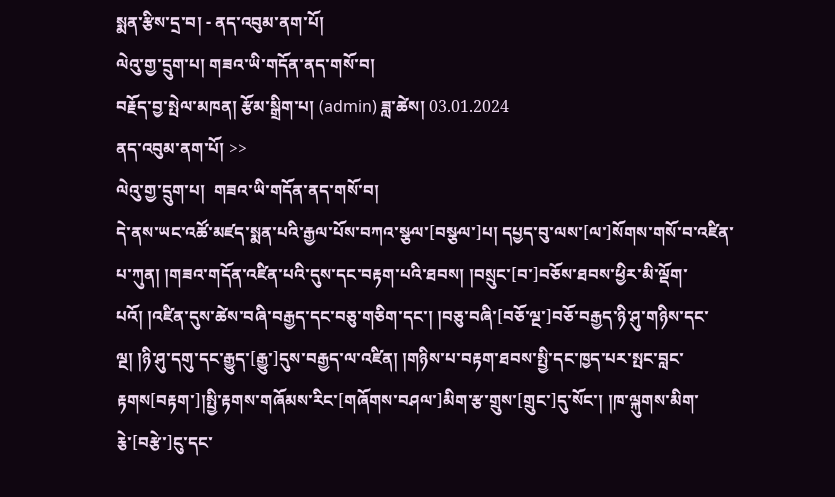སྨན་རྩིས་དྲ་བ། - ནད་འབུམ་ནག་པོ།
ལེའུ་གྱ་དྲུག་པ། གཟའ་ཡི་གདོན་ནད་གསོ་བ།
བརྗོད་བྱ་སྤེལ་མཁན། རྩོམ་སྒྲིག་པ། (admin) ཟླ་ཚེས། 03.01.2024
ནད་འབུམ་ནག་པོ། >>
ལེའུ་གྱ་དྲུག་པ།  གཟའ་ཡི་གདོན་ནད་གསོ་བ།
དེ་ནས་ཡང་འཚོ་མཛད་སྨན་པའི་རྒྱལ་པོས་བཀའ་སྩལ་[བསྩལ་]པ། དཔྱད་བུ་ལས་[ལ་]སོགས་གསོ་བ་འཛིན་པ་ཀུན། །གཟའ་གདོན་འཛིན་པའི་དུས་དང་བརྟག་པའི་ཐབས། །བསྲུང་[བ་]བཅོས་ཐབས་ཕྱིར་མི་ལྡོག་པའོ། །འཛིན་དུས་ཚེས་བཞི་བརྒྱད་དང་བཅུ་གཅིག་དང་། །བཅུ་བཞི་[བཅོ་ལྔ་]བཅོ་བརྒྱད་ཉི་ཤུ་གཉིས་དང་ལྔ། །ཉི་ཤུ་དགུ་དང་རྒྱུད་[རྒྱུ་]དུས་བརྒྱད་ལ་འཛིན། །གཉིས་པ་བརྟག་ཐབས་སྤྱི་དང་ཁྱད་པར་སྤང་བླང་རྟགས[བརྟག་]།སྤྱི་རྟགས་གཞོམས་རིང་[གཞོགས་བཤལ་]མིག་རྩ་གྲུས་[གྲུང་]དུ་སོང་། །ཁ་ལྐུགས་མིག་རྕེ་[བརྩེ་]ངུ་དང་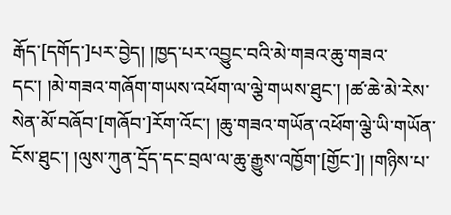རྒོད་[དགོད་]པར་བྱེད། །ཁྱད་པར་འབྱུང་བའི་མེ་གཟའ་ཆུ་གཟའ་དང་། །མེ་གཟའ་གཞོག་གཡས་འཕོག་ལ་ལྕེ་གཡས་ཐུང་། །ཚ་ཆེ་མེ་རེས་སེན་མོ་བཞོབ་[གཞོབ་]རོག་འོང་། །ཆུ་གཟའ་གཡོན་འཕོག་ལྕེ་ཡི་གཡོན་ངོས་ཐུང་། །ལུས་ཀུན་དྲོད་དང་བྲལ་ལ་ཆུ་རྒྱུས་འཁྱོག་[གྱོང་]། །གཉིས་པ་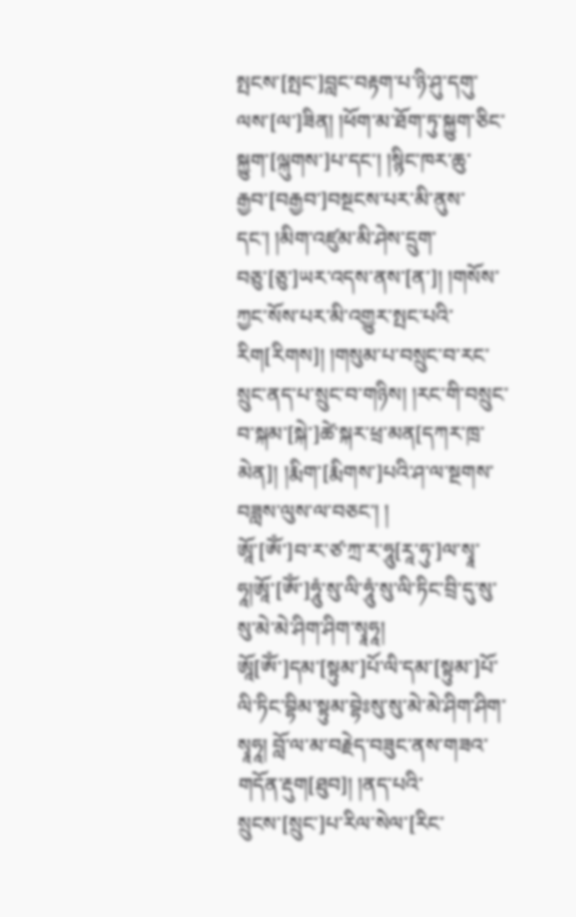སྤངས་[སྤང་]བླང་བརྟག་པ་ཉི་ཤུ་དགུ་ལས་[ལ་]ཟིན། །ཕོག་མ་ཐོག་ཏུ་སྐྱུག་ཅིང་སྐྱུག་[ལྐུགས་]པ་དང་། །སྙིང་ཁར་ཆུ་རྒྱབ་[བརྒྱབ་]བསྔངས་པར་མི་ནུས་དང་། །མིག་འཛུམ་མི་ཤེས་དྲུག་བཅུ་[ཅུ་]ཡར་འདས་ནས་[ན་]། །གསོས་ཀྱང་སོས་པར་མི་འགྱུར་སྤང་པའི་རིག[རིགས]། །གསུམ་པ་བསྲུང་བ་རང་སྲུང་ནད་པ་སྲུང་བ་གཉིས། །རང་གི་བསྲུང་བ་སྐམ་[སྐེ་]ཚེ་སྐར་ཕྲ་མན[དཀར་ཁྲ་མེན]། །རྨིག་[རྨིགས་]པའི་ཤ་ལ་སྔགས་བཟླས་ལུས་ལ་བཅང་། །
ཨཱོ་[ཨོཾ་]བ་ར་ཙ་ཀྲ་ར་ཧཱུ[རཱ་ཧུ་]ལ་སྭཱ་ཧཱ།ཨཱོ་[ཨོཾ་]ཧཱུཾ་སུ་ལི་ཧཱུཾ་སུ་ལི་ཏིང་བྲི་དུ་སུ་སུ་མེ་མེ་ཤིག་ཤིག་སྭཱཧཱ། ཨཱོ[ཨོཾ་]དམ་[སྟུམ་]པོ་ལི་དམ་[སྟུམ་]པོ་ལི་ཏིང་བྷིམ་སྟུམ་བྷེཿསུ་སུ་མེ་མེ་ཤིག་ཤིག་སྭཱཧཱ། བློ་ལ་མ་བརྗེད་བཟུང་ནས་གཟའ་གདོན་རྡུག[ཐུབ]། །ནད་པའི་སྲུངས་[སྲུང་]པ་རིལ་སེལ་[རིང་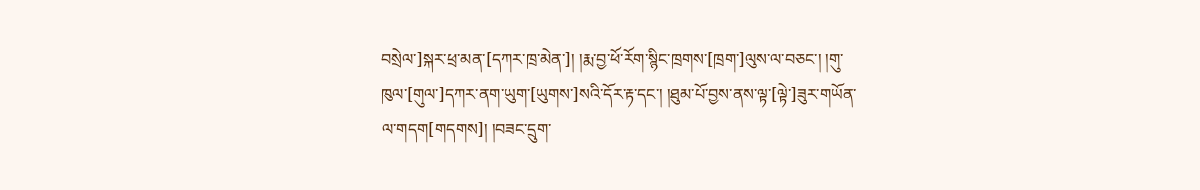བསྲེལ་]སྐར་ཕྲ་མན་[དཀར་ཁྲ་མེན་]། །རྨ་བྱ་ཕོ་རོག་སྙིང་ཁྲགས་[ཁྲག་]ལུས་ལ་བཅང་། །གུ་ཁུལ་[གུལ་]དཀར་ནག་ཡུག་[ཡུགས་]སའི་དོར་རྟ་དང་། །ཐུམ་པོ་བྱས་ནས་ལྟ་[ལྟེ་]ཟུར་གཡོན་ལ་གདག[གདགས]། །བཟང་དྲུག་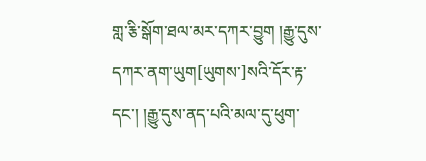གླ་རྕི་སྒོག་ཐལ་མར་དཀར་བྱུག །རྒྱུ་དུས་དཀར་ནག་ཡུག[ཡུགས་]སའི་དོར་རྟ་དང་། །རྒྱུ་དུས་ནད་པའི་མལ་དུ་ཕུག་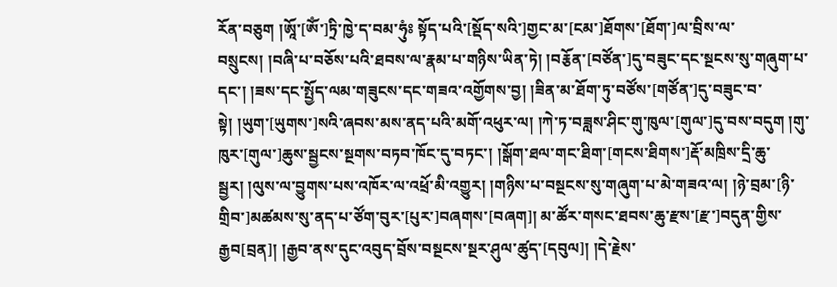རོན་བཅུག །ཨཱོ་[ཨོཾ་]ཏྲི་ཁྱེ་ད་བམ་ཧུཾཿ སྟོད་པའི་[སྡོད་སའི་]གྱང་མ་[ངམ་]ཐོགས་[ཐོག་]ལ་བྲིས་ལ་བསྲུངས། །བཞི་པ་བཅོས་པའི་ཐབས་ལ་རྣམ་པ་གཉིས་ཡིན་ཏེ། །བརྕོན་[བཙོན་]དུ་བཟུང་དང་སྔངས་སུ་གཞུག་པ་དང་། །ཟས་དང་སྤྱོད་ལམ་གཟུངས་དང་གཟའ་འགྱོགས་བྱ། །ཟིན་མ་ཐོག་ཏུ་བཙོས་[གཙོན་]དུ་བཟུང་བ་སྟེ། །ཡུག་[ཡུགས་]སའི་ཞབས་མས་ནད་པའི་མགོ་འཕུར་ལ། །ཀེ་ཏ་བཟླས་ཤིང་གུ་ཁུལ་[གུལ་]དུ་བས་བདུག །གུ་ཁུར་[གུལ་]ཆུས་སྦྱངས་སྔགས་བཏབ་ཁོང་དུ་བཏང་། །སྒོག་ཐལ་གང་ཐིག་[གངས་ཐིགས་]རྡོ་མཁྲིས་དྲི་ཆུ་སྦྱར། །ལུས་ལ་བྱུགས་པས་འཁོར་ལ་འཕྲོ་མི་འགྱུར། །གཉིས་པ་བསྔངས་སུ་གཞུག་པ་མེ་གཟའ་ལ། །ཉེ་བྲམ་[ཉི་གྲིབ་]མཚམས་སུ་ནད་པ་ཙོག་བུར་[པུར་]བཞགས་[བཞག]། མ་ཚོར་གསང་ཐབས་ཆུ་རྫས་[རྫ་]བདུན་གྱིས་རྒྱབ[བྲན]། །རྒྱབ་ནས་དུང་འབུད་བྲོས་བསྔངས་སྔར་ཤུལ་ཚུད་[དབུལ]། །དེ་རྗེས་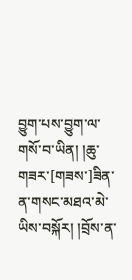བྱུག་པས་བྱུག་ལ་གསོ་བ་ཡིན། །ཆུ་གཟར་[གཟས་]ཟིན་ན་གསང་མཐའ་མེ་ཡིས་བསྐོར། །བྲོས་ན་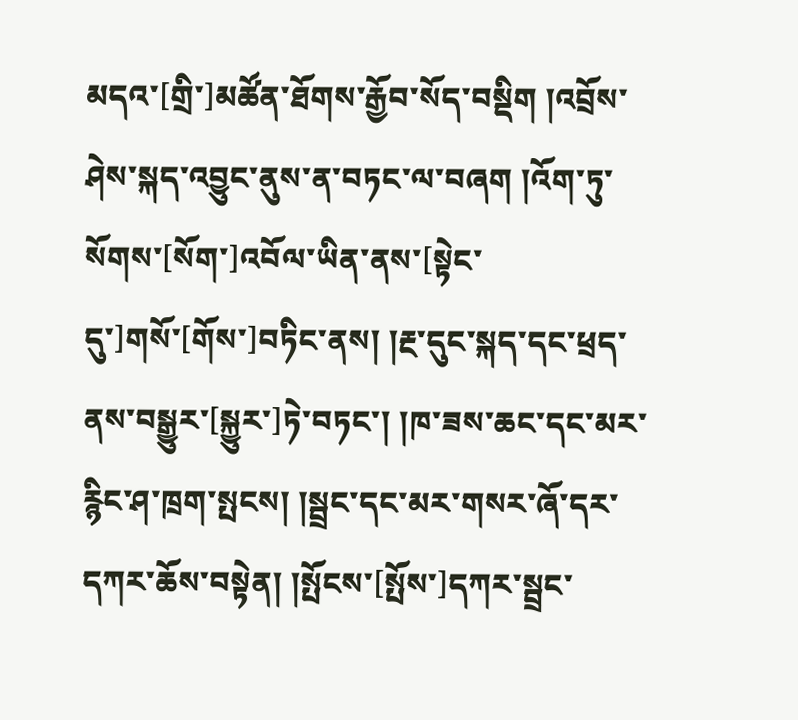མདའ་[གྲི་]མཚོན་ཐོགས་རྒྱོབ་སོད་བསྡིག །འབྲོས་ཤེས་སྐད་འབྱུང་ནུས་ན་བཏང་ལ་བཞག །འོག་ཏུ་སོགས་[སོག་]འབོལ་ཡིན་ནས་[སྟེང་དུ་]གསོ་[གོས་]བཏིང་ནས། །རྔ་དུང་སྐད་དང་ཕྲད་ནས་བསྒྱུར་[སྐྱུར་]ཏེ་བཏང་། །ཁ་ཟས་ཆང་དང་མར་རྙིང་ཤ་ཁྲག་སྤངས། །སྦྲང་དང་མར་གསར་ཞོ་དར་དཀར་ཆོས་བསྟེན། །སྤོངས་[སྤོས་]དཀར་སྦྲང་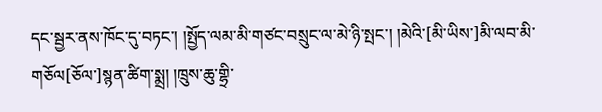དང་སྦྱར་ནས་ཁོང་དུ་བཏང་། །སྤྱོད་ལམ་མི་གཙང་བསྲུང་ལ་མེ་ཉི་སྤང་། །མེའི་[མི་ཡིས་]མི་ལབ་མི་གཅོལ[ཅོལ་]སྙན་ཚིག་སྨྲ། །ཁྲུས་ཆུ་གྷྲི་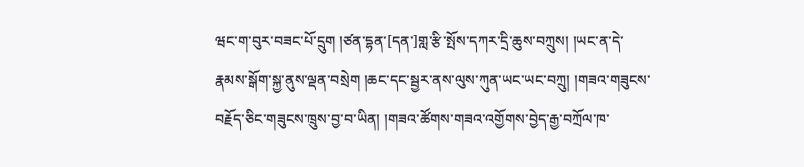ཝང་ག་བུར་བཟང་པོ་དྲུག །ཙན་དྷན་[དན་]གླ་རྩི་སྤོས་དཀར་དྲི་ཆུས་བཀྲུས། །ཡང་ན་དེ་རྣམས་སྒོག་སྐྱ་ནུས་ལྡན་བསྲེག །ཆང་དང་སྦྱར་ནས་ལུས་ཀུན་ཡང་ཡང་བཀྲུ། །གཟའ་གཟུངས་བརྗོད་ཅིང་གཟུངས་ཁྲུས་བྱ་བ་ཡིན། །གཟའ་ཚོགས་གཟའ་འགྱོགས་བྱེད་རྒྱ་བཀྲོལ་ཁ་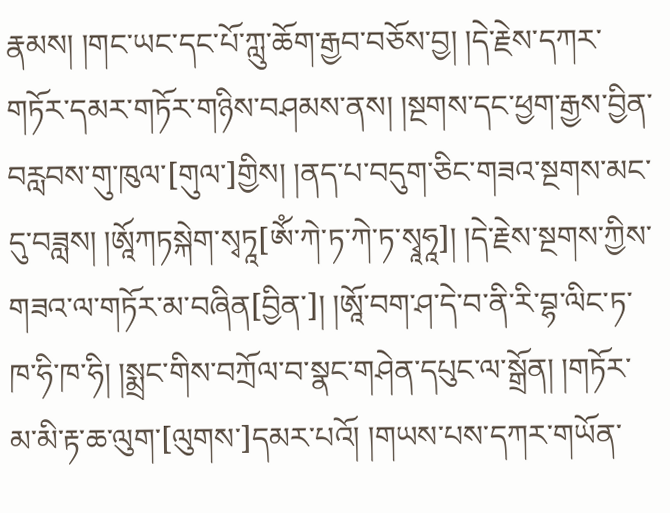རྣམས། །གང་ཡང་དང་པོ་ཀླུ་ཆོག་རྒྱབ་བཅོས་བྱ། །དེ་རྗེས་དཀར་གཏོར་དམར་གཏོར་གཉིས་བཤམས་ནས། །སྔགས་དང་ཕྱག་རྒྱས་བྱིན་བརླབས་གུ་ཁུལ་[གུལ་]གྱིས། །ནད་པ་བདུག་ཅིང་གཟའ་སྔགས་མང་དུ་བཟླས། །ཨཱོཀཏསྐེག་སྭཏཱ[ཨོཾ་ཀེ་ཏ་ཀེ་ཏ་སྭཱཧཱ]། །དེ་རྗེས་སྔགས་ཀྱིས་གཟའ་ལ་གཏོར་མ་བཞིན[བྱིན་]། །ཨཱོ་བག་ཤ་དེ་བ་ནི་རི་བྷ་ལིང་ཏ་ཁ་ཧི་ཁ་ཧི། །སྨྲང་གིས་བཀྲོལ་བ་སྣང་གཤེན་དཔུང་ལ་སྒྲོན། །གཏོར་མ་མི་རྟ་ཆ་ལུག་[ལུགས་]དམར་པའོ། །གཡས་པས་དཀར་གཡོན་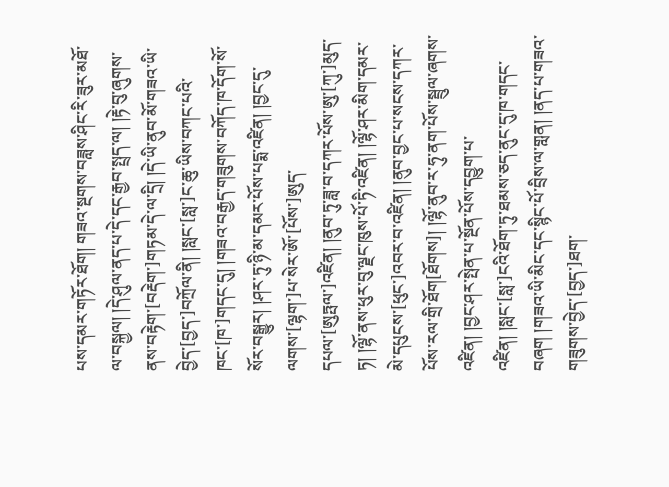པས་དམར་གཏོར་ཐོག། གཟའ་སྔགས་བཟླས་ཤིང་རི་ཟུར་མཐོ་ལ་བསྐྱལ། །དེ་ཤུལ་ནད་པ་དེ་དང་རྒྱབ་སྤྲད་ལ། །རྟེ་བུ་ཞུགས་ནས་བརྟེག་[བརྡེག་]གཏམ་དེ་ལ་དྲི། །དེ་ཡི་ནུབ་མོ་གཟའ་ཡི་བྱེད་[བྱད་]བཀྲོལ་ནི། །སླང་[སླ་]ང་ཆུ་ཡིས་བཀང་པའི་ཁང་[ཁ་]གདང་དུ། །གཟའ་བརྒྱད་གཟུགས་བཀོད་ཁ་དོག་སོ་སོར་བསྒྱུར། །ཤར་ཏུ་ཉི་མ་དམར་པོས་པདྨ་འཛིན། །བྱང་དུ་ལགས་[ལྷག་]པ་སེར་ཨོ་[པོས་]ཨུད་དཔལ་[ཨུཏྤལ་]འཛིན། །ནུབ་ཏུ་ཟླ་བ་དཀར་པོས་ཨུ་[ཀུ་]མུད་ཏ། །ལྷོ་ནས་ཕུར་བུ་ལྗང་ཁུས་པོ་ཏི་འཛིན། །ལྷོ་ཤར་མིག་དམར་མེ་དཔུངས་[ཕུང་]འབར་བ་འཛིན། །ནུབ་བྱང་པ་སངས་དཀར་པོས་རལ་གྲི་ཐོག[ཐོགས]། །ལྷོ་ནུབ་ར་ཧུ་ནག་པོས་སྦྲུལ་ཞགས་འཛིན། །བྱང་ཤར་སྤེན་པ་སྔོན་པོས་དབྱུག་པ་འཛིན། །སླང་[སླ་]ངའི་ཐོག་ཏུ་ཐམས་ཅད་ནུང་དུ་ཁ་གདང་བཞག །གཟའ་ཡི་མིང་དང་སྙིང་པོ་བྲིས་ལ་གླན། །ནད་པ་གཟའ་གཟུགས་བྱེད་[བྱད་]ཐག་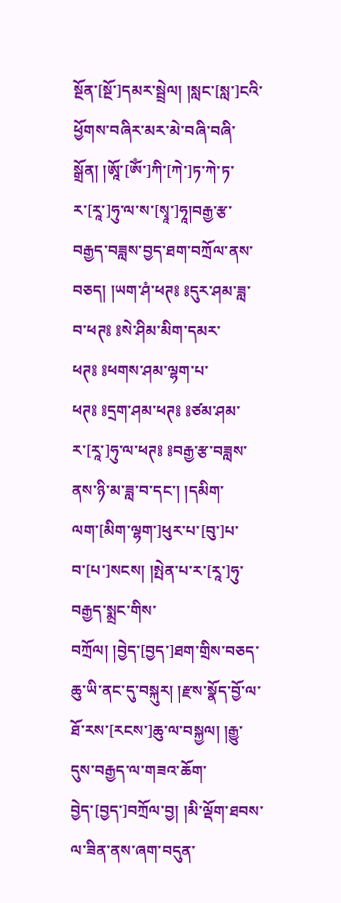སྔོན་[སྔོ་]དམར་སྦྲེལ། །སླང་[སླ་]ངའི་ཕྱོགས་བཞིར་མར་མེ་བཞི་བཞི་སྒྲོན། །ཨཱོ་[ཨོཾ་]ཀི་[ཀེ་]ཏ་ཀེ་ཏ་ར་[རཱ་]ཧུ་ལ་ས་[སྭཱ་]ཧཱ།བརྒྱ་རྩ་བརྒྱད་བཟླས་བྱད་ཐག་བཀྲོལ་ནས་བཅད། །ཡག་ཤཾ་ཕཊ༔ ༔དུར་ཤམ་ཟླ་བ་ཕཊ༔ ༔སེ་ཤིམ་མིག་དམར་ཕཊ༔ ༔ཕགས་ཤམ་ལྷག་པ་ཕཊ༔ ༔དྲག་ཤམ་ཕཊ༔ ༔ཙམ་ཤམ་ར་[རཱ་]ཧུ་ལ་ཕཊ༔ ༔བརྒྱ་རྩ་བཟླས་ནས་ཉི་མ་ཟླ་བ་དང་། །དམིག་ལག་[མིག་ལྷག་]ཕུར་པ་[བུ་]པ་བ་[པ་]སངས། །སྤེན་པ་ར་[རཱ་]ཧུ་བརྒྱད་སྨྲང་གིས་བཀྲོལ། །བྱེད་[བྱད་]ཐག་གྲིས་བཅད་ཆུ་ཡི་ནང་དུ་བསྐུར། །རྫས་སྣོད་བྱོ་ལ་ཐོ་རས་[རངས་]ཆུ་ལ་བསྐྱལ། །རྒྱུ་དུས་བརྒྱད་ལ་གཟའ་ཆོག་བྱེད་[བྱད་]བཀྲོལ་བྱ། །མི་ལྡོག་ཐབས་ལ་ཟིན་ནས་ཞག་བདུན་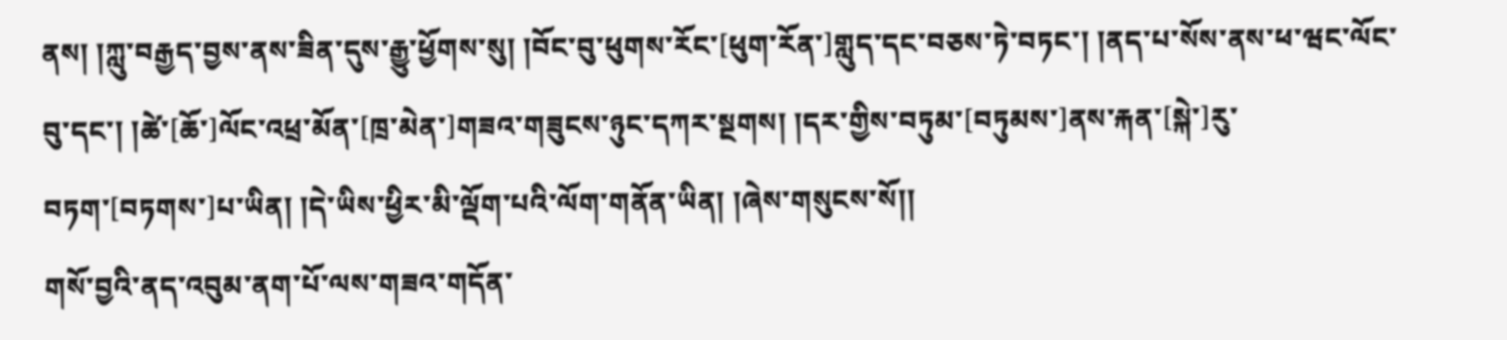ནས། །ཀླུ་བརྒྱད་བྱས་ནས་ཟིན་དུས་རྒྱུ་ཕྱོགས་སུ། །བོང་བུ་ཕུགས་རོང་[ཕུག་རོན་]གླུད་དང་བཅས་ཏེ་བཏང་། །ནད་པ་སོས་ནས་ཕ་ཝང་ལོང་བུ་དང་། །ཚེ་[ཆོ་]ལོང་འཕྲ་མོན་[ཁྲ་མེན་]གཟའ་གཟུངས་ཉུང་དཀར་སྔགས། །དར་གྱིས་བཏུམ་[བཏུམས་]ནས་རྐན་[སྐེ་]རུ་བཏག་[བཏགས་]པ་ཡིན། །དེ་ཡིས་ཕྱིར་མི་ལྡོག་པའི་ལོག་གནོན་ཡིན། །ཞེས་གསུངས་སོ།།
གསོ་བྱའི་ནད་འབུམ་ནག་པོ་ལས་གཟའ་གདོན་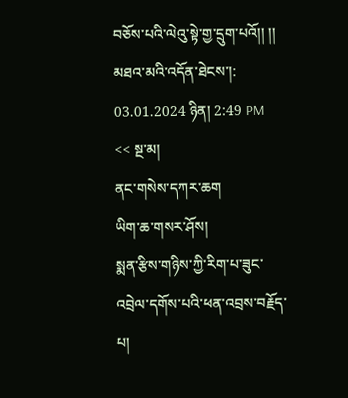བཅོས་པའི་ལེའུ་སྟེ་གྱ་དྲུག་པའོ།། །།
མཐའ་མའི་འདོན་ཐེངས་།: 03.01.2024 ཉིན། 2:49 PM
<< སྔ་མ།
ནང་གསེས་དཀར་ཆག
ཡིག་ཆ་གསར་ཤོས།
སྨན་རྩིས་གཉིས་ཀྱི་རིག་པ་ཟུང་འབྲེལ་དགོས་པའི་ཕན་འབྲས་བརྗོད་པ།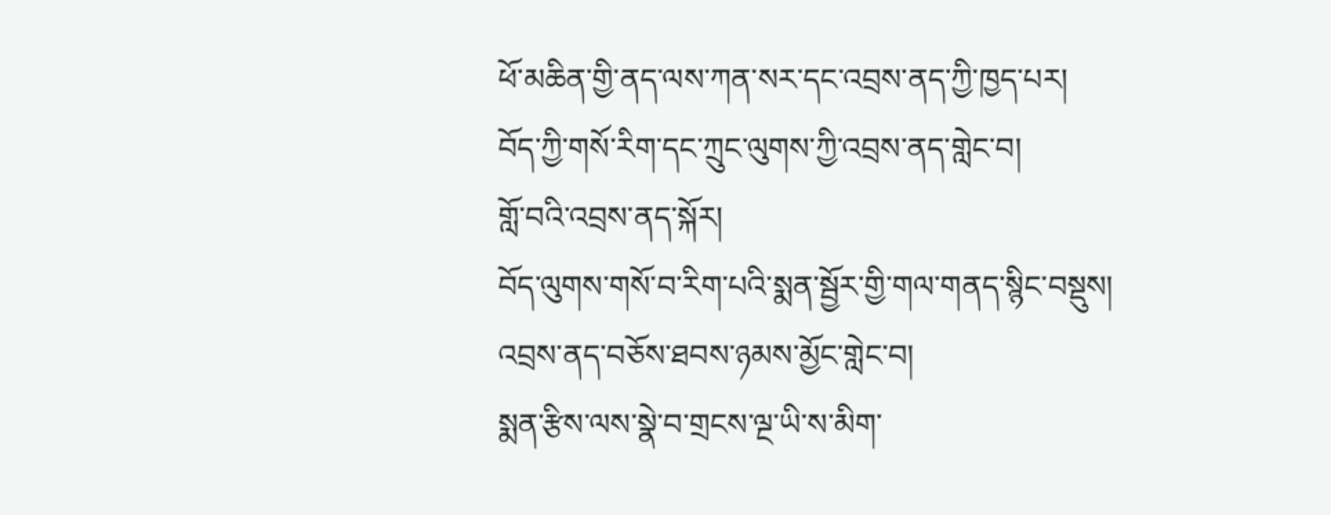ཕོ་མཆིན་གྱི་ནད་ལས་ཀན་སར་དང་འབྲས་ནད་ཀྱི་ཁྱད་པར།
བོད་ཀྱི་གསོ་རིག་དང་ཀྲུང་ལུགས་ཀྱི་འབྲས་ནད་གླེང་བ།
གློ་བའི་འབྲས་ནད་སྐོར།
བོད་ལུགས་གསོ་བ་རིག་པའི་སྨན་སྦྱོར་གྱི་གལ་གནད་སྙིང་བསྡུས།
འབྲས་ནད་བཅོས་ཐབས་ཉམས་མྱོང་གླེང་བ།
སྨན་རྩིས་ལས་སྣེ་བ་གྲངས་ལྔ་ཡི་ས་མིག་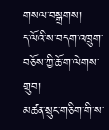གསལ་བསྒྲགས།
ད་ལོའི་ས་བདག་འཁྲུག་བཅོས་ཀྱི་ཆོ་ག་ལེགས་གྲུབ།
མཚན་སྲུང་གཅིག་གི་ས་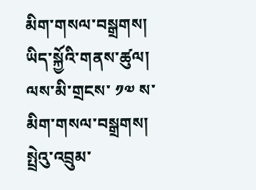མིག་གསལ་བསྒྲགས།
ཡིད་སྐྱོའི་གནས་ཚུལ།
ལས་མི་གྲངས་ ༡༧ ས་མིག་གསལ་བསྒྲགས།
སྤྲེའུ་འབྲུམ་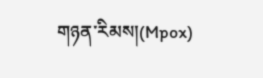གཉན་རིམས།(Mpox)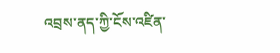འབྲས་ནད་ཀྱི་ངོས་འཛིན་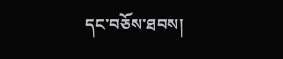དང་བཅོས་ཐབས།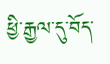ཕྱི་རྒྱལ་དུ་བོད་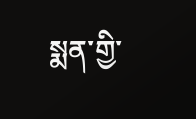སྨན་གྱི་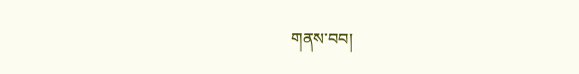གནས་བབ།